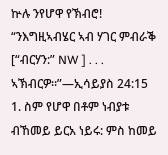ኵሉ ንየሆዋ የኽብሮ!
“ንእግዚኣብሄር ኣብ ሃገር ምብራቕ [“ብርሃን:” NW ] . . . ኣኽብርዎ።”—ኢሳይያስ 24:15
1. ስም የሆዋ በቶም ነብያቱ ብኸመይ ይርአ ነይሩ: ምስ ከመይ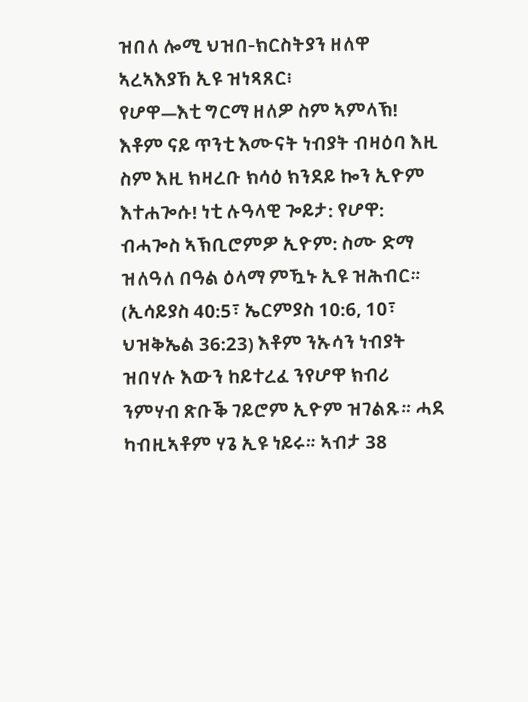ዝበለ ሎሚ ህዝበ-ክርስትያን ዘለዋ ኣረኣእያኸ ኢዩ ዝነጻጸር፧
የሆዋ—እቲ ግርማ ዘለዎ ስም ኣምላኽ! እቶም ናይ ጥንቲ እሙናት ነብያት ብዛዕባ እዚ ስም እዚ ክዛረቡ ክሳዕ ክንደይ ኰን ኢዮም እተሐጐሱ! ነቲ ሉዓላዊ ጐይታ: የሆዋ: ብሓጐስ ኣኽቢሮምዎ ኢዮም: ስሙ ድማ ዝለዓለ በዓል ዕላማ ምዃኑ ኢዩ ዝሕብር። (ኢሳይያስ 40:5፣ ኤርምያስ 10:6, 10፣ ህዝቅኤል 36:23) እቶም ንኡሳን ነብያት ዝበሃሉ እውን ከይተረፈ ንየሆዋ ክብሪ ንምሃብ ጽቡቕ ገይሮም ኢዮም ዝገልጹ። ሓደ ካብዚኣቶም ሃጌ ኢዩ ነይሩ። ኣብታ 38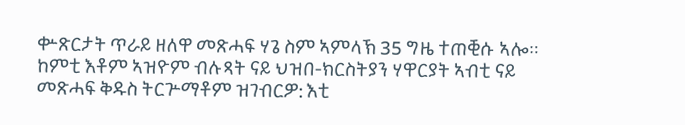ቍጽርታት ጥራይ ዘለዋ መጽሓፍ ሃጌ ስም ኣምላኽ 35 ግዜ ተጠቒሱ ኣሎ። ከምቲ እቶም ኣዝዮም ብሉጻት ናይ ህዝበ-ክርስትያን ሃዋርያት ኣብቲ ናይ መጽሓፍ ቅዱስ ትርጕማቶም ዝገብርዎ: እቲ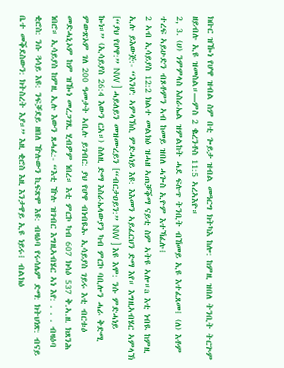ክቡር ዝዀነ የሆዋ ዝብል ስም በቲ ጐይታ ዝብል መዓርግ ክትካእ ከሎ: ከምዚ ዝበለ ትንቢት ትርጕም ዘይብሉ ኢዩ ዝመስል።—ምስ 2 ቈረንቶስ 11:5 ኣረኣእዮ።
2, 3. (ሀ) ንምምላስ እስራኤል ዝምልከት ሓደ ፍሉጥ ትንቢት ብኸመይ ኢዩ እተፈጸመ፧ (ለ) እቶም ተረፍ ኣይሁድን ብጾቶምን ኣብ ከመይ ዝበለ ሓጐስ ኢዮም እተኻፈሉ፧
2 ኣብ ኢሳይያስ 12:2 ክልተ መልክዕ ዝሓዘ ኣጠቓቕማ ናይቲ ስም ኣትዩ ኣሎ።a እቲ ነብዪ ከምዚ ኢሉ ይእውጅ:- “እንሆ: ኣምላኽሲ ምድሓነይ እዩ: እእመን ኣይፈርህን ድማ እየ። እግዚኣብሄር ኣምላኽ [“ያህ የሆዋ:” NW ] ሓይለይን መዝሙረይን [“ብርታዐይን:” NW ] እዩ እሞ: ንሱ ምድሓነይ ኰነ።” (ኢሳይያስ 26:4 እውን ርአ።) ስለዚ ድማ እስራኤላውያን ካብ ምርኮ ባቢሎን ሓራ ቅድሚ ምውጽኦም ገለ 200 ዓመታት ኣቢሉ ይገብር: ያህ የሆዋ ብነብዪኡ ኢሳይያስ ገይሩ እቲ ብርቱዕ መድሓኒኦም ከም ዝዀነ መረጋገጺ ሂብዎም ነበረ። እቲ ምርኮ ካብ 607 ክሳዕ 537 ቅ.ኣ.ዘ. ክጸንሕ ነበሮ። ኢሳይያስ ከምዚ ኢሉ እውን ጸሓፈ:- “እቲ ዅሉ ዝገብር እግዚኣብሄር ኣነ እየ: . . . ብዛዕባ ቂሮስ: ንሱ ጓሳይ እዩ: ንፍቓደይ ዘበለ ዅሉውን ኪፍጽሞ እዩ: ብዛዕባ የሩሳሌም ድማ: ክትህነጽ: ብናይ ቤተ መቕደስውን: ክትስረት እያ።” እዚ ቂሮስ እዚ እንታዋይ ኢዩ ነይሩ፧ ብልክዕ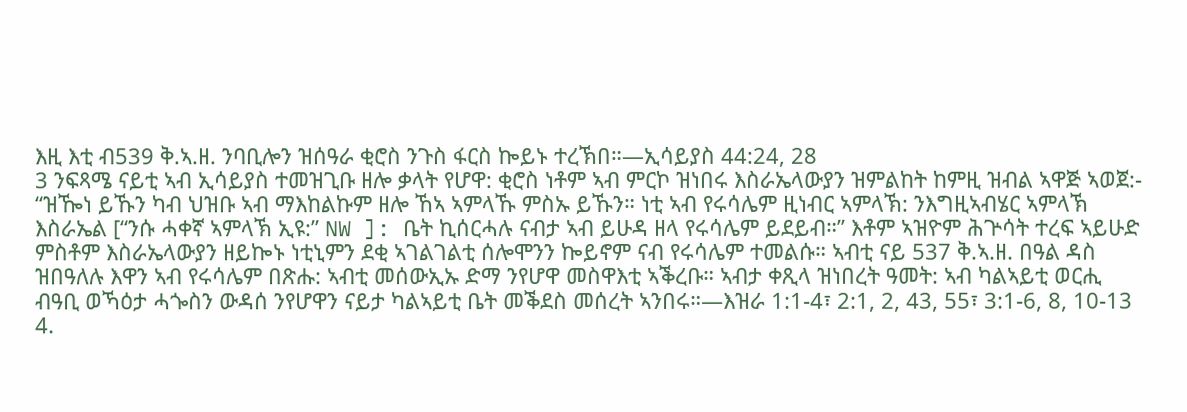እዚ እቲ ብ539 ቅ.ኣ.ዘ. ንባቢሎን ዝሰዓራ ቂሮስ ንጉስ ፋርስ ኰይኑ ተረኽበ።—ኢሳይያስ 44:24, 28
3 ንፍጻሜ ናይቲ ኣብ ኢሳይያስ ተመዝጊቡ ዘሎ ቃላት የሆዋ: ቂሮስ ነቶም ኣብ ምርኮ ዝነበሩ እስራኤላውያን ዝምልከት ከምዚ ዝብል ኣዋጅ ኣወጀ:- “ዝዀነ ይኹን ካብ ህዝቡ ኣብ ማእከልኩም ዘሎ ኸኣ ኣምላኹ ምስኡ ይኹን። ነቲ ኣብ የሩሳሌም ዚነብር ኣምላኽ: ንእግዚኣብሄር ኣምላኽ እስራኤል [“ንሱ ሓቀኛ ኣምላኽ ኢዩ:” NW ]: ቤት ኪሰርሓሉ ናብታ ኣብ ይሁዳ ዘላ የሩሳሌም ይደይብ።” እቶም ኣዝዮም ሕጕሳት ተረፍ ኣይሁድ ምስቶም እስራኤላውያን ዘይኰኑ ነቲኒምን ደቂ ኣገልገልቲ ሰሎሞንን ኰይኖም ናብ የሩሳሌም ተመልሱ። ኣብቲ ናይ 537 ቅ.ኣ.ዘ. በዓል ዳስ ዝበዓለሉ እዋን ኣብ የሩሳሌም በጽሑ: ኣብቲ መሰውኢኡ ድማ ንየሆዋ መስዋእቲ ኣቕረቡ። ኣብታ ቀጺላ ዝነበረት ዓመት: ኣብ ካልኣይቲ ወርሒ ብዓቢ ወኻዕታ ሓጐስን ውዳሰ ንየሆዋን ናይታ ካልኣይቲ ቤት መቕደስ መሰረት ኣንበሩ።—እዝራ 1:1-4፣ 2:1, 2, 43, 55፣ 3:1-6, 8, 10-13
4.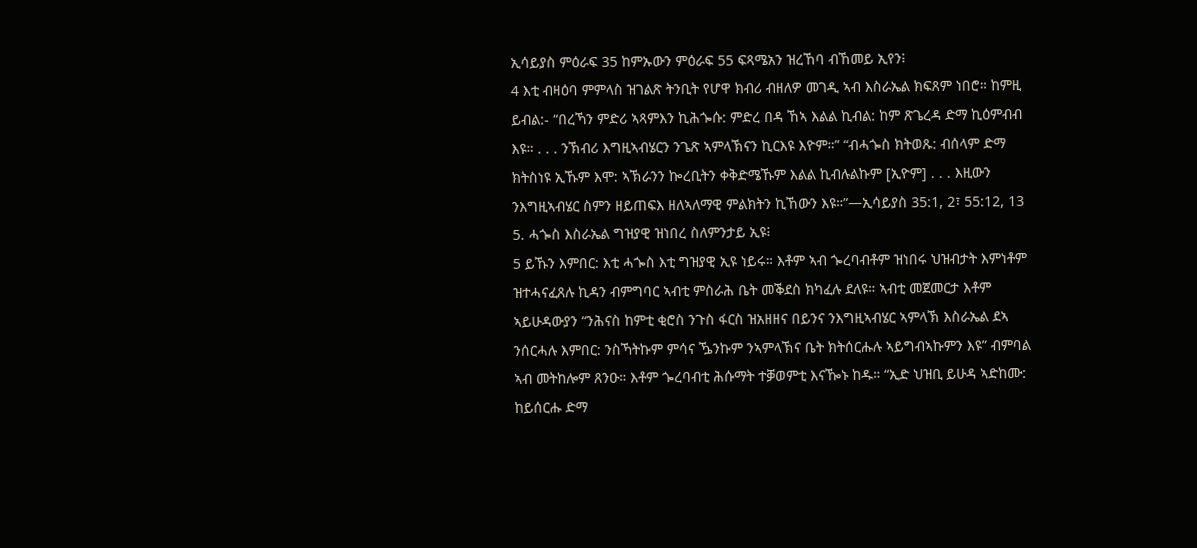ኢሳይያስ ምዕራፍ 35 ከምኡውን ምዕራፍ 55 ፍጻሜአን ዝረኸባ ብኸመይ ኢየን፧
4 እቲ ብዛዕባ ምምላስ ዝገልጽ ትንቢት የሆዋ ክብሪ ብዘለዎ መገዲ ኣብ እስራኤል ክፍጸም ነበሮ። ከምዚ ይብል:- “በረኻን ምድሪ ኣጻምእን ኪሕጐሱ: ምድረ በዳ ኸኣ እልል ኪብል: ከም ጽጌረዳ ድማ ኪዕምብብ እዩ። . . . ንኽብሪ እግዚኣብሄርን ንጌጽ ኣምላኽናን ኪርእዩ እዮም።” “ብሓጐስ ክትወጹ: ብሰላም ድማ ክትስነዩ ኢኹም እሞ: ኣኽራንን ኰረቢትን ቀቅድሜኹም እልል ኪብሉልኩም [ኢዮም] . . . እዚውን ንእግዚኣብሄር ስምን ዘይጠፍእ ዘለኣለማዊ ምልክትን ኪኸውን እዩ።”—ኢሳይያስ 35:1, 2፣ 55:12, 13
5. ሓጐስ እስራኤል ግዝያዊ ዝነበረ ስለምንታይ ኢዩ፧
5 ይኹን እምበር: እቲ ሓጐስ እቲ ግዝያዊ ኢዩ ነይሩ። እቶም ኣብ ጐረባብቶም ዝነበሩ ህዝብታት እምነቶም ዝተሓናፈጸሉ ኪዳን ብምግባር ኣብቲ ምስራሕ ቤት መቕደስ ክካፈሉ ደለዩ። ኣብቲ መጀመርታ እቶም ኣይሁዳውያን “ንሕናስ ከምቲ ቂሮስ ንጉስ ፋርስ ዝአዘዘና በይንና ንእግዚኣብሄር ኣምላኽ እስራኤል ደኣ ንሰርሓሉ እምበር: ንስኻትኩም ምሳና ዄንኩም ንኣምላኽና ቤት ክትሰርሑሉ ኣይግብኣኩምን እዩ” ብምባል ኣብ መትከሎም ጸንዑ። እቶም ጐረባብቲ ሕሱማት ተቓወምቲ እናዀኑ ከዱ። “ኢድ ህዝቢ ይሁዳ ኣድከሙ: ከይሰርሑ ድማ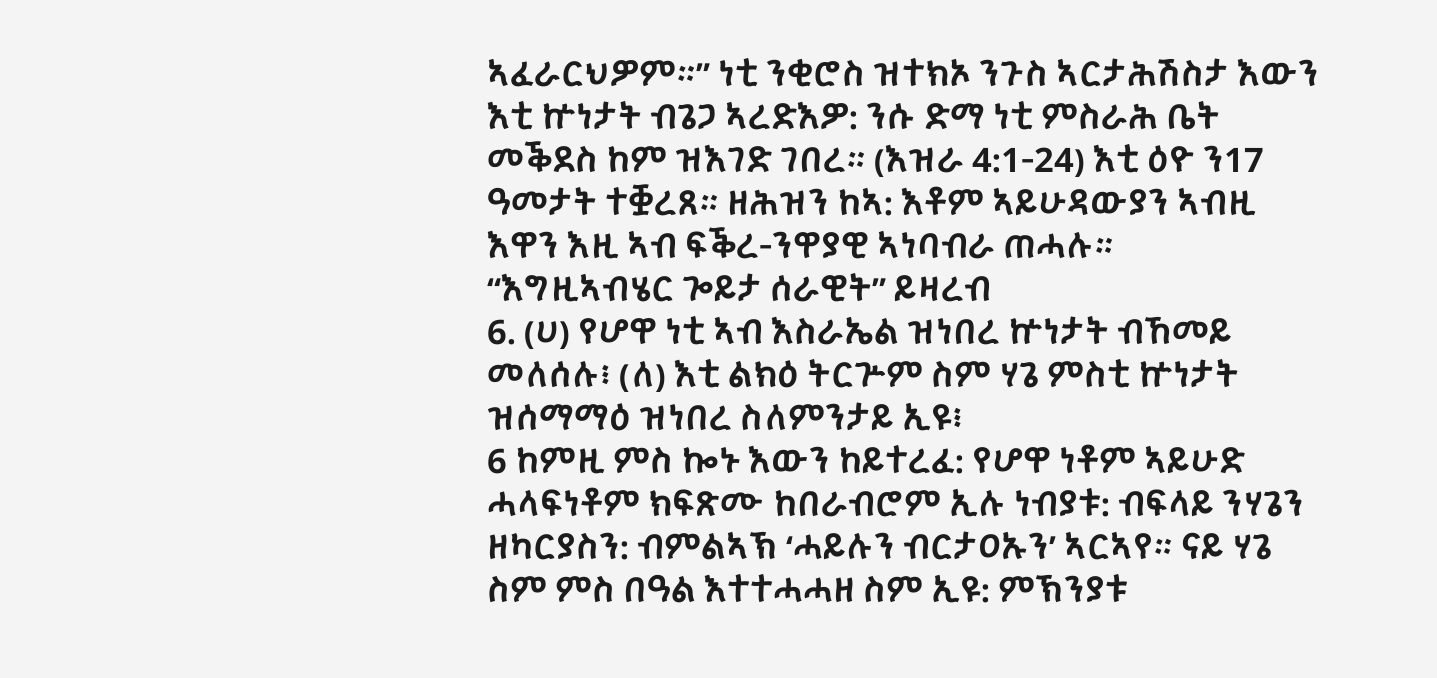ኣፈራርህዎም።” ነቲ ንቂሮስ ዝተክኦ ንጉስ ኣርታሕሽስታ እውን እቲ ኵነታት ብጌጋ ኣረድእዎ: ንሱ ድማ ነቲ ምስራሕ ቤት መቕደስ ከም ዝእገድ ገበረ። (እዝራ 4:1-24) እቲ ዕዮ ን17 ዓመታት ተቛረጸ። ዘሕዝን ከኣ: እቶም ኣይሁዳውያን ኣብዚ እዋን እዚ ኣብ ፍቕረ-ንዋያዊ ኣነባብራ ጠሓሉ።
“እግዚኣብሄር ጐይታ ሰራዊት” ይዛረብ
6. (ሀ) የሆዋ ነቲ ኣብ እስራኤል ዝነበረ ኵነታት ብኸመይ መለሰሉ፧ (ለ) እቲ ልክዕ ትርጕም ስም ሃጌ ምስቲ ኵነታት ዝሰማማዕ ዝነበረ ስለምንታይ ኢዩ፧
6 ከምዚ ምስ ኰኑ እውን ከይተረፈ: የሆዋ ነቶም ኣይሁድ ሓላፍነቶም ክፍጽሙ ከበራብሮም ኢሉ ነብያቱ: ብፍላይ ንሃጌን ዘካርያስን: ብምልኣኽ ‘ሓይሉን ብርታዐኡን’ ኣርኣየ። ናይ ሃጌ ስም ምስ በዓል እተተሓሓዘ ስም ኢዩ: ምኽንያቱ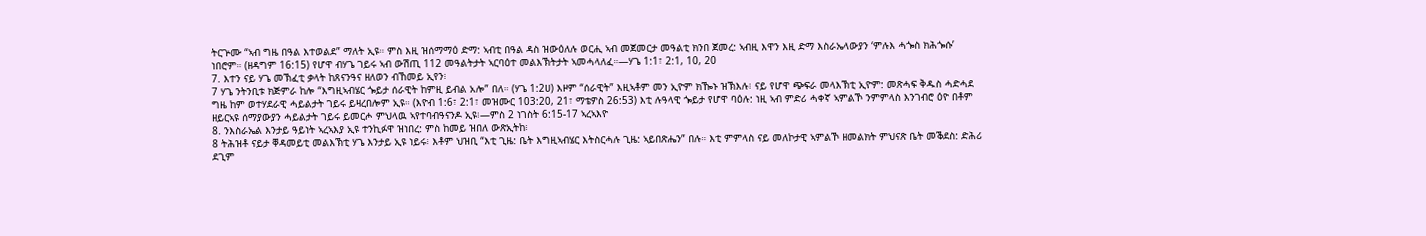ትርጕሙ “ኣብ ግዜ በዓል እተወልደ” ማለት ኢዩ። ምስ እዚ ዝሰማማዕ ድማ: ኣብቲ በዓል ዳስ ዝውዕለሉ ወርሒ ኣብ መጀመርታ መዓልቲ ክንበ ጀመረ: ኣብዚ እዋን እዚ ድማ እስራኤላውያን ‘ምሉእ ሓጐስ ክሕጐሱ’ ነበሮም። (ዘዳግም 16:15) የሆዋ ብሃጌ ገይሩ ኣብ ውሽጢ 112 መዓልትታት ኣርባዕተ መልእኽትታት ኣመሓላለፈ።—ሃጌ 1:1፣ 2:1, 10, 20
7. እተን ናይ ሃጌ መኽፈቲ ቃላት ከጸናንዓና ዘለወን ብኸመይ ኢየን፧
7 ሃጌ ንትንቢቱ ክጅምራ ከሎ “እግዚኣብሄር ጐይታ ሰራዊት ከምዚ ይብል አሎ” በለ። (ሃጌ 1:2ሀ) እዞም “ሰራዊት” እዚኣቶም መን ኢዮም ክዀኑ ዝኽእሉ፧ ናይ የሆዋ ጭፍራ መላእኽቲ ኢዮም: መጽሓፍ ቅዱስ ሓድሓደ ግዜ ከም ወተሃደራዊ ሓይልታት ገይሩ ይዛረበሎም ኢዩ። (እዮብ 1:6፣ 2:1፣ መዝሙር 103:20, 21፣ ማቴዎስ 26:53) እቲ ሉዓላዊ ጐይታ የሆዋ ባዕሉ: ነዚ ኣብ ምድሪ ሓቀኛ ኣምልኾ ንምምላስ እንገብሮ ዕዮ በቶም ዘይርኣዩ ሰማያውያን ሓይልታት ገይሩ ይመርሖ ምህላዉ ኣየተባብዓናንዶ ኢዩ፧—ምስ 2 ነገስት 6:15-17 ኣረኣእዮ
8. ንእስራኤል እንታይ ዓይነት ኣረኣእያ ኢዩ ተንኪፉዋ ዝነበረ: ምስ ከመይ ዝበለ ውጽኢትከ፧
8 ትሕዝቶ ናይታ ቐዳመይቲ መልእኽቲ ሃጌ እንታይ ኢዩ ነይሩ፧ እቶም ህዝቢ “እቲ ጊዜ: ቤት እግዚኣብሄር እትስርሓሉ ጊዜ: ኣይበጽሔን” በሉ። እቲ ምምላስ ናይ መለኮታዊ ኣምልኾ ዘመልክት ምህናጽ ቤት መቕደስ: ድሕሪ ደጊም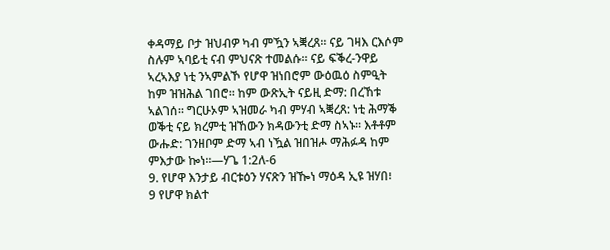ቀዳማይ ቦታ ዝህብዎ ካብ ምዃን ኣቛረጸ። ናይ ገዛእ ርእሶም ስሉም ኣባይቲ ናብ ምህናጽ ተመልሱ። ናይ ፍቕረ-ንዋይ ኣረኣእያ ነቲ ንኣምልኾ የሆዋ ዝነበሮም ውዕዉዕ ስምዒት ከም ዝዝሕል ገበሮ። ከም ውጽኢት ናይዚ ድማ: በረኸቱ ኣልገሰ። ግርሁኦም ኣዝመራ ካብ ምሃብ ኣቛረጸ: ነቲ ሕማቕ ወቕቲ ናይ ክረምቲ ዝኸውን ክዳውንቲ ድማ ስኣኑ። እቶቶም ውሑድ: ገንዘቦም ድማ ኣብ ነዃል ዝበዝሖ ማሕፉዳ ከም ምእታው ኰነ።—ሃጌ 1:2ለ-6
9. የሆዋ እንታይ ብርቱዕን ሃናጽን ዝዀነ ማዕዳ ኢዩ ዝሃበ፧
9 የሆዋ ክልተ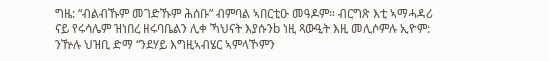ግዜ: “ብልብኹም መገድኹም ሕሰቡ” ብምባል ኣበርቲዑ መዓዶም። ብርግጽ እቲ ኣማሓዳሪ ናይ የሩሳሌም ዝነበረ ዘሩባቤልን ሊቀ ኻህናት እያሱንb ነዚ ጻውዒት እዚ መሊሶምሉ ኢዮም: ንዅሉ ህዝቢ ድማ “ንደሃይ እግዚኣብሄር ኣምላኾምን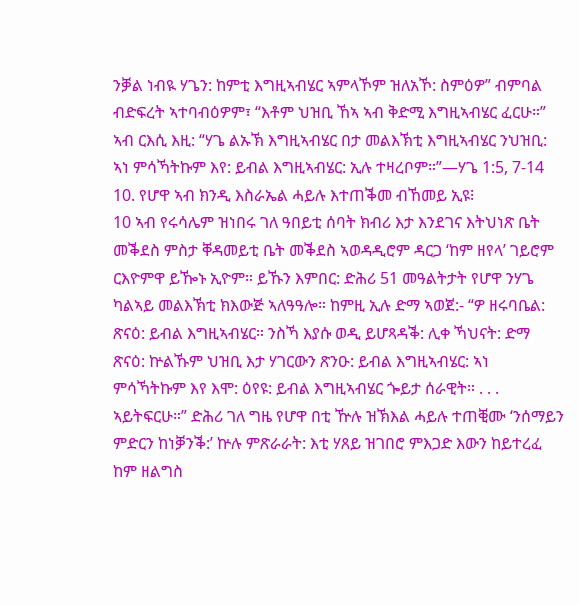ንቓል ነብዪ ሃጌን: ከምቲ እግዚኣብሄር ኣምላኾም ዝለአኾ: ስምዕዎ” ብምባል ብድፍረት ኣተባብዕዎም፣ “እቶም ህዝቢ ኸኣ ኣብ ቅድሚ እግዚኣብሄር ፈርሁ።” ኣብ ርእሲ እዚ: “ሃጌ ልኡኽ እግዚኣብሄር በታ መልእኽቲ እግዚኣብሄር ንህዝቢ: ኣነ ምሳኻትኩም እየ: ይብል እግዚኣብሄር: ኢሉ ተዛረቦም።”—ሃጌ 1:5, 7-14
10. የሆዋ ኣብ ክንዲ እስራኤል ሓይሉ እተጠቕመ ብኸመይ ኢዩ፧
10 ኣብ የሩሳሌም ዝነበሩ ገለ ዓበይቲ ሰባት ክብሪ እታ እንደገና እትህነጽ ቤት መቕደስ ምስታ ቐዳመይቲ ቤት መቕደስ ኣወዳዲሮም ዳርጋ ‘ከም ዘየላ’ ገይሮም ርእዮምዋ ይዀኑ ኢዮም። ይኹን እምበር: ድሕሪ 51 መዓልትታት የሆዋ ንሃጌ ካልኣይ መልእኽቲ ክእውጅ ኣለዓዓሎ። ከምዚ ኢሉ ድማ ኣወጀ:- “ዎ ዘሩባቤል: ጽናዕ: ይብል እግዚኣብሄር። ንስኻ እያሱ ወዲ ይሆጻዳቕ: ሊቀ ኻህናት: ድማ ጽናዕ: ኵልኹም ህዝቢ እታ ሃገርውን ጽንዑ: ይብል እግዚኣብሄር: ኣነ ምሳኻትኩም እየ እሞ: ዕየዩ: ይብል እግዚኣብሄር ጐይታ ሰራዊት። . . . ኣይትፍርሁ።” ድሕሪ ገለ ግዜ የሆዋ በቲ ዅሉ ዝኽእል ሓይሉ ተጠቒሙ ‘ንሰማይን ምድርን ከነቓንቕ:’ ኵሉ ምጽራራት: እቲ ሃጸይ ዝገበሮ ምእጋድ እውን ከይተረፈ ከም ዘልግስ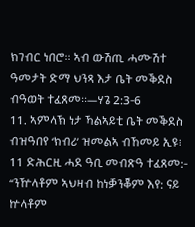ክገብር ነበሮ። ኣብ ውሽጢ ሓሙሽተ ዓመታት ድማ ህንጻ እታ ቤት መቕደስ ብዓወት ተፈጸመ።—ሃጌ 2:3-6
11. ኣምላኽ ነታ ኻልኣይቲ ቤት መቕደስ ብዝዓበየ ‘ክብሪ’ ዝመልኣ ብኸመይ ኢዩ፧
11 ድሕርዚ ሓደ ዓቢ መብጽዓ ተፈጸመ:- “ንዅላቶም ኣህዛብ ከነቓንቖም እየ: ናይ ኵላቶም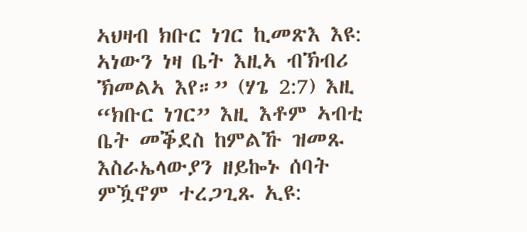ኣህዛብ ክቡር ነገር ኪመጽእ እዩ: ኣነውን ነዛ ቤት እዚኣ ብኽብሪ ኽመልኣ እየ።” (ሃጌ 2:7) እዚ “ክቡር ነገር” እዚ እቶም ኣብቲ ቤት መቕደስ ከምልኹ ዝመጹ እስራኤላውያን ዘይኰኑ ሰባት ምዃኖም ተረጋጊጹ ኢዩ: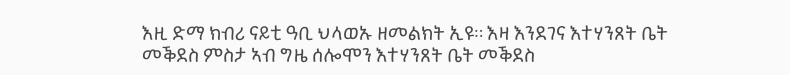እዚ ድማ ክብሪ ናይቲ ዓቢ ህላወኡ ዘመልክት ኢዩ። እዛ እንደገና እተሃንጸት ቤት መቕደስ ምስታ ኣብ ግዜ ሰሎሞን እተሃንጸት ቤት መቕደስ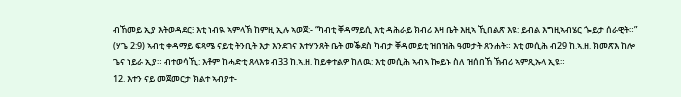ብኸመይ ኢያ እትወዳደር፧ እቲ ነብዪ ኣምላኽ ከምዚ ኢሉ ኣወጀ:- “ካብቲ ቐዳማይሲ እቲ ዳሕራይ ክብሪ እዛ ቤት እዚኣ ኺበልጽ እዩ: ይብል እግዚኣብሄር ጐይታ ሰራዊት።” (ሃጌ 2:9) ኣብቲ ቀዳማይ ፍጻሜ ናይቲ ትንቢት እታ እንደገና እተሃንጸት ቤት መቕደስ ካብታ ቐዳመይቲ ዝበዝሕ ዓመታት ጸንሐት። እቲ መሲሕ ብ29 ከ.ኣ.ዘ. ክመጽእ ከሎ ጌና ነይራ ኢያ። ብተወሳኺ: እቶም ከሓድቲ ጸላእቱ ብ33 ከ.ኣ.ዘ. ከይቀተልዎ ከለዉ: እቲ መሲሕ ኣብኣ ኰይኑ ስለ ዝሰበኸ ኽብሪ ኣምጺኡላ ኢዩ።
12. እተን ናይ መጀመርታ ክልተ ኣብያተ-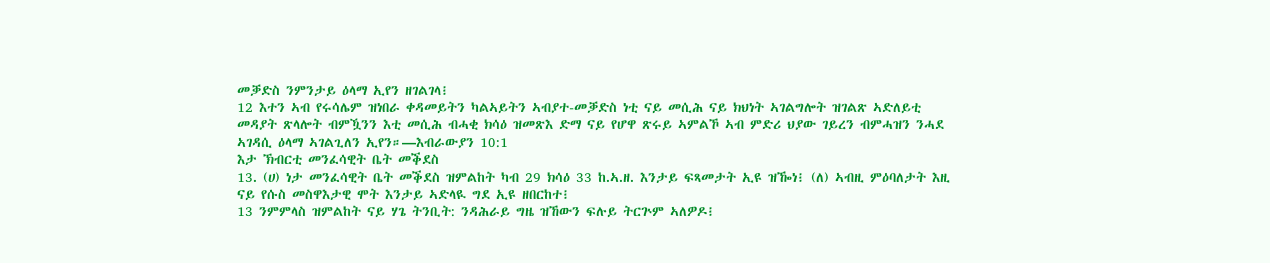መቓድስ ንምንታይ ዕላማ ኢየን ዘገልገላ፧
12 እተን ኣብ የሩሳሌም ዝነበራ ቀዳመይትን ካልኣይትን ኣብያተ-መቓድስ ነቲ ናይ መሲሕ ናይ ክህነት ኣገልግሎት ዝገልጽ ኣድለይቲ መዳያት ጽላሎት ብምዃንን እቲ መሲሕ ብሓቂ ክሳዕ ዝመጽእ ድማ ናይ የሆዋ ጽሩይ ኣምልኾ ኣብ ምድሪ ህያው ገይረን ብምሓዝን ንሓደ ኣገዳሲ ዕላማ ኣገልጊለን ኢየን።—እብራውያን 10:1
እታ ኽብርቲ መንፈሳዊት ቤት መቕደስ
13. (ሀ) ነታ መንፈሳዊት ቤት መቕደስ ዝምልከት ካብ 29 ክሳዕ 33 ከ.ኣ.ዘ. እንታይ ፍጻመታት ኢዩ ዝዀነ፧ (ለ) ኣብዚ ምዕባለታት እዚ ናይ የሱስ መስዋእታዊ ሞት እንታይ ኣድላዪ ግደ ኢዩ ዘበርከተ፧
13 ንምምላስ ዝምልከት ናይ ሃጌ ትንቢት: ንዳሕራይ ግዜ ዝኸውን ፍሉይ ትርጕም ኣለዎዶ፧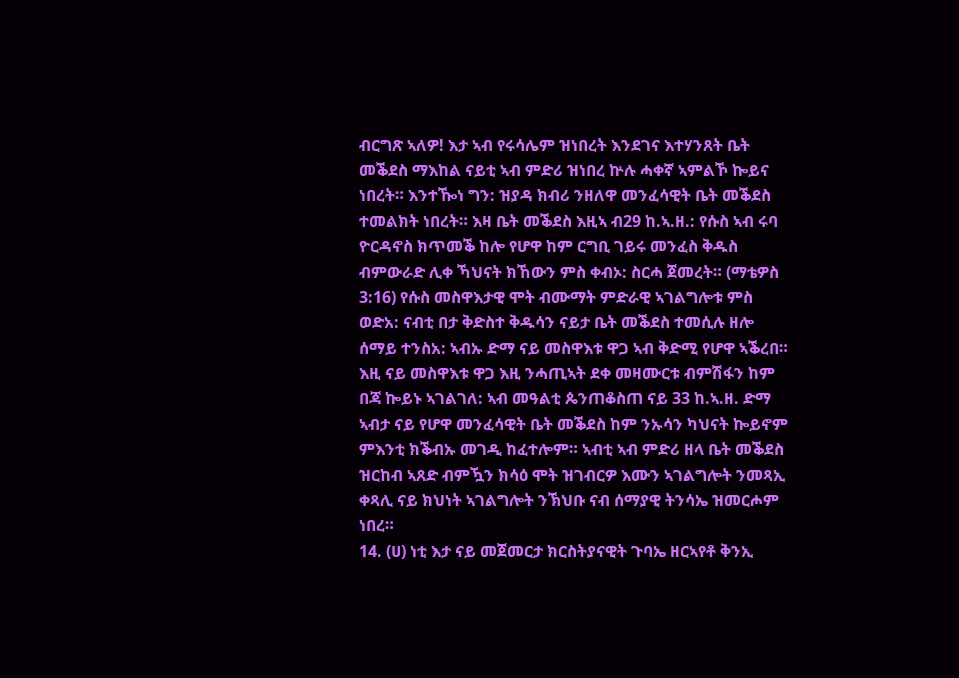ብርግጽ ኣለዎ! እታ ኣብ የሩሳሌም ዝነበረት እንደገና እተሃንጸት ቤት መቕደስ ማእከል ናይቲ ኣብ ምድሪ ዝነበረ ኵሉ ሓቀኛ ኣምልኾ ኰይና ነበረት። እንተዀነ ግን: ዝያዳ ክብሪ ንዘለዋ መንፈሳዊት ቤት መቕደስ ተመልክት ነበረት። እዛ ቤት መቕደስ እዚኣ ብ29 ከ.ኣ.ዘ.: የሱስ ኣብ ሩባ ዮርዳኖስ ክጥመቕ ከሎ የሆዋ ከም ርግቢ ገይሩ መንፈስ ቅዱስ ብምውራድ ሊቀ ኻህናት ክኸውን ምስ ቀብኦ: ስርሓ ጀመረት። (ማቴዎስ 3:16) የሱስ መስዋእታዊ ሞት ብሙማት ምድራዊ ኣገልግሎቱ ምስ ወድአ: ናብቲ በታ ቅድስተ ቅዱሳን ናይታ ቤት መቕደስ ተመሲሉ ዘሎ ሰማይ ተንስአ: ኣብኡ ድማ ናይ መስዋእቱ ዋጋ ኣብ ቅድሚ የሆዋ ኣቕረበ። እዚ ናይ መስዋእቱ ዋጋ እዚ ንሓጢኣት ደቀ መዛሙርቱ ብምሽፋን ከም በጃ ኰይኑ ኣገልገለ: ኣብ መዓልቲ ጴንጠቆስጠ ናይ 33 ከ.ኣ.ዘ. ድማ ኣብታ ናይ የሆዋ መንፈሳዊት ቤት መቕደስ ከም ንኡሳን ካህናት ኰይኖም ምእንቲ ክቕብኡ መገዲ ከፈተሎም። ኣብቲ ኣብ ምድሪ ዘላ ቤት መቕደስ ዝርከብ ኣጸድ ብምዃን ክሳዕ ሞት ዝገብርዎ እሙን ኣገልግሎት ንመጻኢ ቀጻሊ ናይ ክህነት ኣገልግሎት ንኽህቡ ናብ ሰማያዊ ትንሳኤ ዝመርሖም ነበረ።
14. (ሀ) ነቲ እታ ናይ መጀመርታ ክርስትያናዊት ጉባኤ ዘርኣየቶ ቅንኢ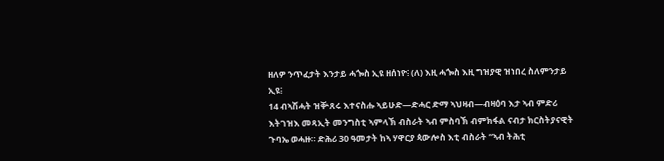ዘለዎ ንጥፈታት እንታይ ሓጐስ ኢዩ ዘሰነዮ፧ (ለ) እዚ ሓጐስ እዚ ግዝያዊ ዝነበረ ስለምንታይ ኢዩ፧
14 ብኣሽሓት ዝቝጸሩ እተናስሑ ኣይሁድ—ድሓር ድማ ኣህዛብ—ብዛዕባ እታ ኣብ ምድሪ እትገዝእ መጻኢት መንግስቲ ኣምላኽ ብስራት ኣብ ምስባኽ ብምክፋል ናብታ ክርስትያናዊት ጉባኤ ወሓዙ። ድሕሪ 30 ዓመታት ከኣ ሃዋርያ ጳውሎስ እቲ ብስራት “ኣብ ትሕቲ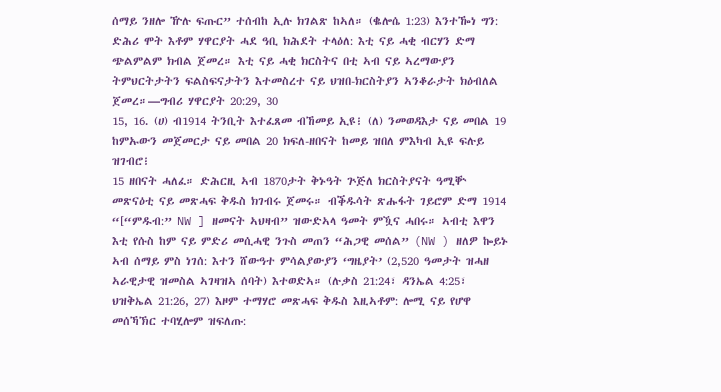ሰማይ ንዘሎ ዅሉ ፍጡር” ተሰብከ ኢሉ ክገልጽ ከኣለ። (ቈሎሴ 1:23) እንተዀነ ግን: ድሕሪ ሞት እቶም ሃዋርያት ሓደ ዓቢ ክሕደት ተላዕለ: እቲ ናይ ሓቂ ብርሃን ድማ ጭልምልም ክብል ጀመረ። እቲ ናይ ሓቂ ክርስትና በቲ ኣብ ናይ ኣረማውያን ትምህርትታትን ፍልስፍናታትን እተመስረተ ናይ ህዝበ-ክርስትያን ኣንቆራታት ክዕብለል ጀመረ።—ግብሪ ሃዋርያት 20:29, 30
15, 16. (ሀ) ብ1914 ትንቢት እተፈጸመ ብኸመይ ኢዩ፧ (ለ) ንመወዳእታ ናይ መበል 19 ከምኡውን መጀመርታ ናይ መበል 20 ክፍለ-ዘበናት ከመይ ዝበለ ምእካብ ኢዩ ፍሉይ ዝገብሮ፧
15 ዘበናት ሓለፈ። ድሕርዚ ኣብ 1870ታት ቅኑዓት ጕጅለ ክርስትያናት ዓሚቝ መጽናዕቲ ናይ መጽሓፍ ቅዱስ ክገብሩ ጀመሩ። ብቕዱሳት ጽሑፋት ገይሮም ድማ 1914 “[“ምዱብ:” NW ] ዘመናት ኣህዛብ” ዝውድኣላ ዓመት ምዃና ሓበሩ። ኣብቲ እዋን እቲ የሱስ ከም ናይ ምድሪ መሲሓዊ ንጉስ መጠን “ሕጋዊ መሰል” (NW ) ዘለዎ ኰይኑ ኣብ ሰማይ ምስ ነገሰ: እተን ሸውዓተ ምሳልያውያን ‘ግዜያት’ (2,520 ዓመታት ዝሓዘ ኣራዊታዊ ዝመስል ኣገዛዝኣ ሰባት) እተወድኣ። (ሉቃስ 21:24፣ ዳንኤል 4:25፣ ህዝቅኤል 21:26, 27) እዞም ተማሃሮ መጽሓፍ ቅዱስ እዚኣቶም: ሎሚ ናይ የሆዋ መሰኻኽር ተባሂሎም ዝፍለጡ: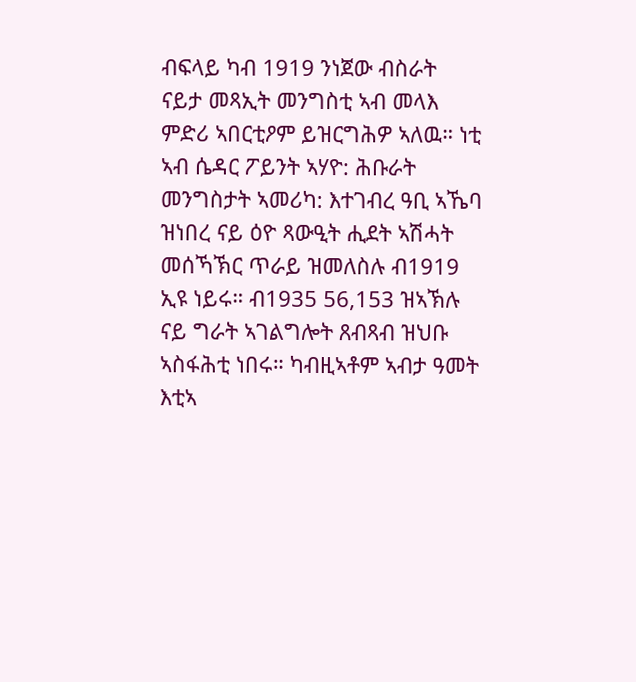ብፍላይ ካብ 1919 ንነጀው ብስራት ናይታ መጻኢት መንግስቲ ኣብ መላእ ምድሪ ኣበርቲዖም ይዝርግሕዎ ኣለዉ። ነቲ ኣብ ሴዳር ፖይንት ኣሃዮ: ሕቡራት መንግስታት ኣመሪካ: እተገብረ ዓቢ ኣኼባ ዝነበረ ናይ ዕዮ ጻውዒት ሒደት ኣሽሓት መሰኻኽር ጥራይ ዝመለስሉ ብ1919 ኢዩ ነይሩ። ብ1935 56,153 ዝኣኽሉ ናይ ግራት ኣገልግሎት ጸብጻብ ዝህቡ ኣስፋሕቲ ነበሩ። ካብዚኣቶም ኣብታ ዓመት እቲኣ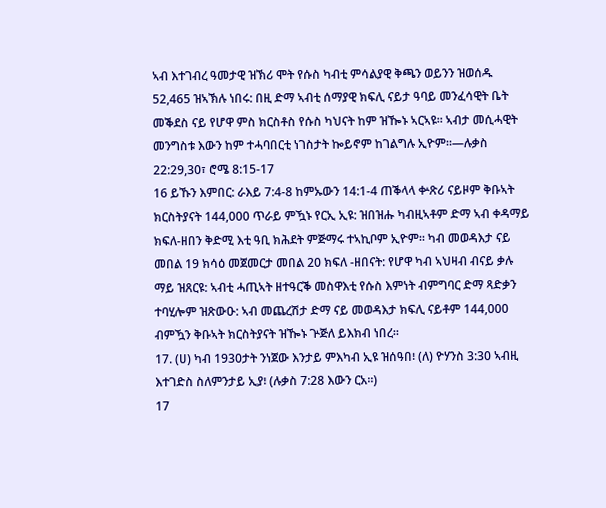ኣብ እተገብረ ዓመታዊ ዝኽሪ ሞት የሱስ ካብቲ ምሳልያዊ ቅጫን ወይንን ዝወሰዱ 52,465 ዝኣኽሉ ነበሩ: በዚ ድማ ኣብቲ ሰማያዊ ክፍሊ ናይታ ዓባይ መንፈሳዊት ቤት መቕደስ ናይ የሆዋ ምስ ክርስቶስ የሱስ ካህናት ከም ዝዀኑ ኣርኣዩ። ኣብታ መሲሓዊት መንግስቱ እውን ከም ተሓባበርቲ ነገስታት ኰይኖም ከገልግሉ ኢዮም።—ሉቃስ 22:29,30፣ ሮሜ 8:15-17
16 ይኹን እምበር: ራእይ 7:4-8 ከምኡውን 14:1-4 ጠቕላላ ቍጽሪ ናይዞም ቅቡኣት ክርስትያናት 144,000 ጥራይ ምዃኑ የርኢ ኢዩ: ዝበዝሑ ካብዚኣቶም ድማ ኣብ ቀዳማይ ክፍለ-ዘበን ቅድሚ እቲ ዓቢ ክሕደት ምጅማሩ ተኣኪቦም ኢዮም። ካብ መወዳእታ ናይ መበል 19 ክሳዕ መጀመርታ መበል 20 ክፍለ -ዘበናት: የሆዋ ካብ ኣህዛብ ብናይ ቃሉ ማይ ዝጸርዩ: ኣብቲ ሓጢኣት ዘተዓርቕ መስዋእቲ የሱስ እምነት ብምግባር ድማ ጻድቃን ተባሂሎም ዝጽውዑ: ኣብ መጨረሽታ ድማ ናይ መወዳእታ ክፍሊ ናይቶም 144,000 ብምዃን ቅቡኣት ክርስትያናት ዝዀኑ ጕጅለ ይእክብ ነበረ።
17. (ሀ) ካብ 1930ታት ንነጀው እንታይ ምእካብ ኢዩ ዝሰዓበ፧ (ለ) ዮሃንስ 3:30 ኣብዚ እተገድስ ስለምንታይ ኢያ፧ (ሉቃስ 7:28 እውን ርአ።)
17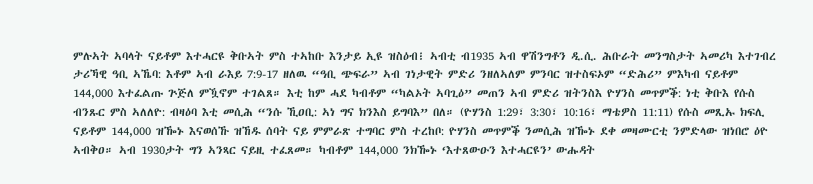ምሉኣት ኣባላት ናይቶም እተሓርዩ ቅቡኣት ምስ ተኣከቡ እንታይ ኢዩ ዝስዕብ፧ ኣብቲ ብ1935 ኣብ ዋሽንግቶን ዲ.ሲ. ሕቡራት መንግስታት ኣመሪካ እተገብረ ታሪኻዊ ዓቢ ኣኼባ: እቶም ኣብ ራእይ 7:9-17 ዘለዉ “ዓቢ ጭፍራ” ኣብ ገነታዊት ምድሪ ንዘለኣለም ምንባር ዝተስፍኦም “ድሕሪ” ምእካብ ናይቶም 144,000 እተፈልጡ ጕጅለ ምዃኖም ተገልጸ። እቲ ከም ሓደ ካብቶም “ካልኦት ኣባጊዕ” መጠን ኣብ ምድሪ ዝትንስእ ዮሃንስ መጥምቕ: ነቲ ቅቡእ የሱስ ብንጹር ምስ ኣለለዮ: ብዛዕባ እቲ መሲሕ “ንሱ ኺዐቢ: ኣነ ግና ክንእስ ይግባእ” በለ። (ዮሃንስ 1:29፣ 3:30፣ 10:16፣ ማቴዎስ 11:11) የሱስ መጺኡ ክፍሊ ናይቶም 144,000 ዝዀኑ እናወሰኹ ዝኸዱ ሰባት ናይ ምምራጽ ተግባር ምስ ተረከቦ: ዮሃንስ መጥምቕ ንመሲሕ ዝዀኑ ደቀ መዛሙርቲ ንምድላው ዝነበሮ ዕዮ ኣብቅዐ። ኣብ 1930ታት ግን ኣንጻር ናይዚ ተፈጸመ። ካብቶም 144,000 ንክዀኑ ‘እተጸውዑን እተሓርዩን’ ውሑዳት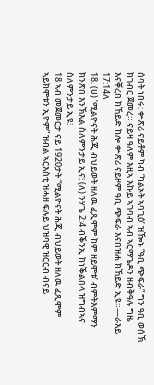ሰባት ነበሩ: ቍጽሪ ናይቶም ካብ ‘ካልኦት ኣባጊዕ’ ዝዀኑ “ዓቢ ጭፍራ” ግን ዓቢ ወሰኽ ክገብር ጀመረ። ናይዛ ዓለም እዚኣ እኩይ ኣገባብ ኣብ ኣርማጌዶን ዘብቅዓሉ ግዜ እናቐረበ ክኸይድ ከሎ ቍጽሪ ናይዞም ዓቢ ጭፍራ እናበዝሐ ክኸይድ ኢዩ።—ራእይ 17:14ለ
18. (ሀ) ‘ሚልዮናት ሕጂ ብህይወት ዘለዉ ፈጺሞም ከም ዘይሞቱ’ ብምትእምማን ክንጽበ እንኽእል ስለምንታይ ኢና፧ (ለ) ንሃጌ 2:4 ብቕንኢ ከነቕልበላ ዝግብኣና ስለምንታይ ኢዩ፧
18 ኣብ መጀመርታ ናይ 1920ታት “ሚልዮናት ሕጂ ብህይወት ዘለዉ ፈጺሞም ኣይክሞቱን ኢዮም” ዝብል ኣርእስቲ ዝሓዘ ፍሉይ ህዝባዊ ዝርርብ ብናይ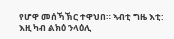የሆዋ መሰኻኽር ተዋህበ። ኣብቲ ግዜ እቲ: እዚ ካብ ልክዕ ንላዕሊ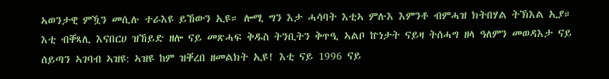ኣወንታዊ ምዃን መሲሉ ተራእዩ ይኸውን ኢዩ። ሎሚ ግን እታ ሓሳባት እቲኣ ምሉእ እምንቶ ብምሓዝ ክትበሃል ትኽእል ኢያ። እቲ ብቐጻሊ እናበርሀ ዝኸይድ ዘሎ ናይ መጽሓፍ ቅዱስ ትንቢትን ቅጥዒ ኣልቦ ኵነታት ናይዛ ትሰሓግ ዘላ ዓለምን መወዳእታ ናይ ሰይጣን ኣገባብ ኣዝዩ: ኣዝዩ ከም ዝቐረበ ዘመልክት ኢዩ! እቲ ናይ 1996 ናይ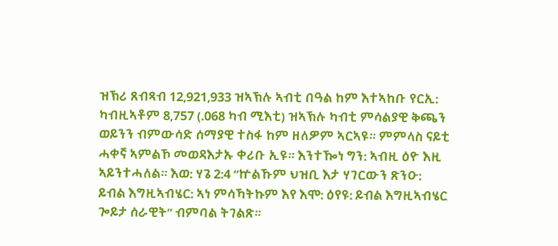ዝኽሪ ጸብጻብ 12,921,933 ዝኣኽሉ ኣብቲ በዓል ከም እተኣከቡ የርኢ: ካብዚኣቶም 8,757 (.068 ካብ ሚእቲ) ዝኣኽሉ ካብቲ ምሳልያዊ ቅጫን ወይንን ብምውሳድ ሰማያዊ ተስፋ ከም ዘለዎም ኣርኣዩ። ምምላስ ናይቲ ሓቀኛ ኣምልኾ መወዳእታኡ ቀሪቡ ኢዩ። እንተዀነ ግን: ኣብዚ ዕዮ እዚ ኣይንተሓለል። እወ: ሃጌ 2:4 “ኵልኹም ህዝቢ እታ ሃገርውን ጽንዑ: ይብል እግዚኣብሄር: ኣነ ምሳኻትኩም እየ እሞ: ዕየዩ: ይብል እግዚኣብሄር ጐይታ ሰራዊት” ብምባል ትገልጽ።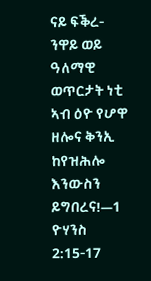ናይ ፍቕረ-ንዋይ ወይ ዓለማዊ ወጥርታት ነቲ ኣብ ዕዮ የሆዋ ዘሎና ቅንኢ ከየዝሕሎ እንውስን ይግበረና!—1 ዮሃንስ 2:15-17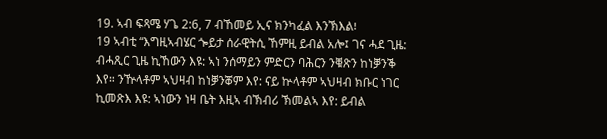19. ኣብ ፍጻሜ ሃጌ 2:6, 7 ብኸመይ ኢና ክንካፈል እንኽእል፧
19 ኣብቲ “እግዚኣብሄር ጐይታ ሰራዊትሲ ኸምዚ ይብል አሎ፤ ገና ሓደ ጊዜ: ብሓጺር ጊዜ ኪኸውን እዩ: ኣነ ንሰማይን ምድርን ባሕርን ንቑጽን ከነቓንቕ እየ። ንዅላቶም ኣህዛብ ከነቓንቖም እየ: ናይ ኵላቶም ኣህዛብ ክቡር ነገር ኪመጽእ እዩ: ኣነውን ነዛ ቤት እዚኣ ብኽብሪ ኽመልኣ እየ: ይብል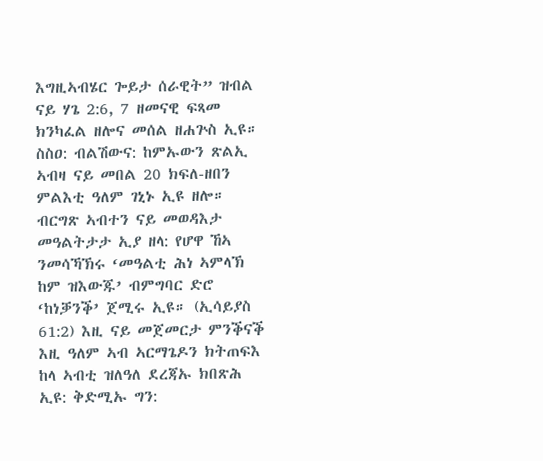እግዚኣብሄር ጐይታ ሰራዊት” ዝብል ናይ ሃጌ 2:6, 7 ዘመናዊ ፍጻመ ክንካፈል ዘሎና መሰል ዘሐጕስ ኢዩ። ስስዐ: ብልሽውና: ከምኡውን ጽልኢ ኣብዛ ናይ መበል 20 ክፍለ-ዘበን ምልእቲ ዓለም ገኒኑ ኢዩ ዘሎ። ብርግጽ ኣብተን ናይ መወዳእታ መዓልትታታ ኢያ ዘላ: የሆዋ ኸኣ ንመሳኻኽሩ ‘መዓልቲ ሕነ ኣምላኽ ከም ዝእውጁ’ ብምግባር ድሮ ‘ከነቓንቕ’ ጀሚሩ ኢዩ። (ኢሳይያስ 61:2) እዚ ናይ መጀመርታ ምንቕናቕ እዚ ዓለም ኣብ ኣርማጌዶን ክትጠፍእ ከላ ኣብቲ ዝለዓለ ደረጃኡ ክበጽሕ ኢዩ: ቅድሚኡ ግን: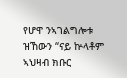የሆዋ ንኣገልግሎቱ ዝኸውን “ናይ ኵላቶም ኣህዛብ ክቡር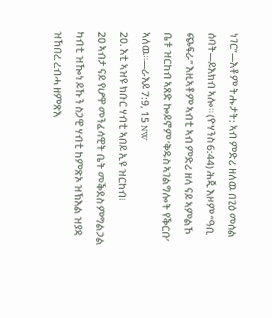ነገር”—እቶም ትሑታት: ኣብ ምድሪ ዘለዉ በጊዕ መሰል ሰባት—ይእክብ ኣሎ። (ዮሃንስ 6:44) ሕጂ እዞም “ዓቢ ጭፍራ” እዚኣቶም ኣብቲ ኣብ ምድሪ ዘላ ናይ ኣምልኾ ቤቱ ዝርከብ ኣጸድ ኰይኖም ‘ቅዱስ ኣገልግሎት የቕርቡ’ ኣለዉ።—ራእይ 7:9, 15 NW
20. እቲ ኣዝዩ ክቡር ሃብቲ ኣበይ ኢዩ ዝርከብ፧
20 ኣብታ ናይ የሆዋ መንፈሳዊት ቤት መቕደስ ምግልጋል ካብቲ ዝዀነ ይኹን ስጋዊ ሃብቲ ከምጽኦ ዝኽእል ዝያዳ ዝኸበረ ረብሓ ዘምጽእ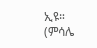ኢዩ። (ምሳሌ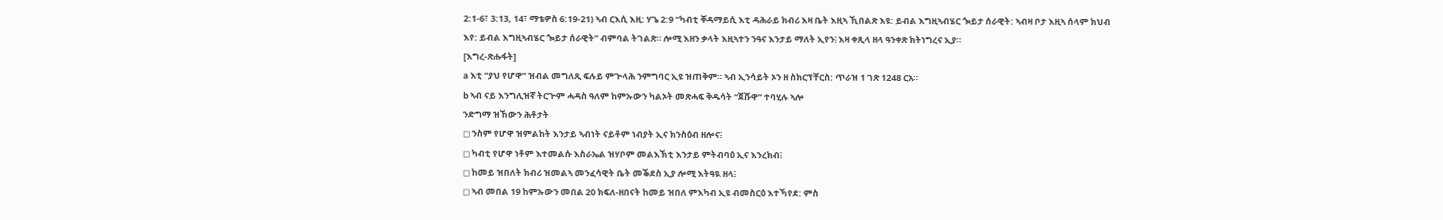2:1-6፣ 3:13, 14፣ ማቴዎስ 6:19-21) ኣብ ርእሲ እዚ: ሃጌ 2:9 “ካብቲ ቐዳማይሲ እቲ ዳሕራይ ክብሪ እዛ ቤት እዚኣ ኺበልጽ እዩ: ይብል እግዚኣብሄር ጐይታ ሰራዊት: ኣብዛ ቦታ እዚኣ ሰላም ክህብ እየ: ይብል እግዚኣብሄር ጐይታ ሰራዊት” ብምባል ትገልጽ። ሎሚ እዘን ቃላት እዚኣተን ንዓና እንታይ ማለት ኢየን፧ እዛ ቀጺላ ዘላ ዓንቀጽ ክትነግረና ኢያ።
[እግረ-ጽሑፋት]
a እቲ “ያህ የሆዋ” ዝብል መግለጺ ፍሉይ ምጕላሕ ንምግባር ኢዩ ዝጠቅም። ኣብ ኢንሳይት ኦን ዘ ስክርፕቸርስ: ጥራዝ 1 ገጽ 1248 ርአ።
b ኣብ ናይ እንግሊዝኛ ትርጕም ሓዳስ ዓለም ከምኡውን ካልኦት መጽሓፍ ቅዱሳት “ጀሹዋ” ተባሂሉ ኣሎ
ንድግማ ዝኸውን ሕቶታት
◻ ንስም የሆዋ ዝምልከት እንታይ ኣብነት ናይቶም ነብያት ኢና ክንስዕብ ዘሎና፧
◻ ካብቲ የሆዋ ነቶም እተመልሱ እስራኤል ዝሃቦም መልእኽቲ እንታይ ምትብባዕ ኢና እንረክብ፧
◻ ከመይ ዝበለት ክብሪ ዝመልኣ መንፈሳዊት ቤት መቕደስ ኢያ ሎሚ እትዓዪ ዘላ፧
◻ ኣብ መበል 19 ከምኡውን መበል 20 ክፍለ-ዘበናት ከመይ ዝበለ ምእካብ ኢዩ ብመስርዕ እተኻየደ: ምስ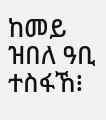ከመይ ዝበለ ዓቢ ተስፋኸ፧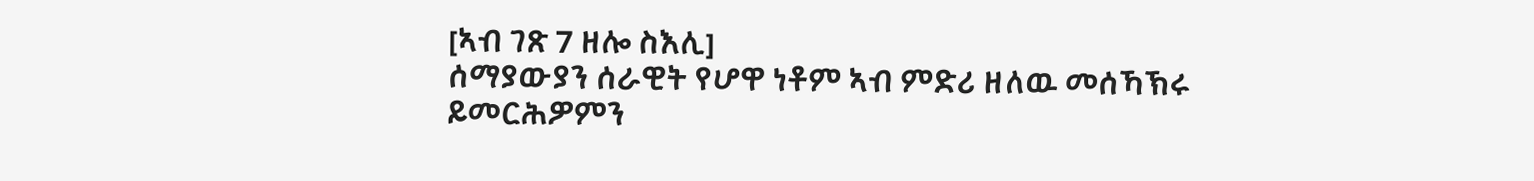[ኣብ ገጽ 7 ዘሎ ስእሊ]
ሰማያውያን ሰራዊት የሆዋ ነቶም ኣብ ምድሪ ዘለዉ መሰኻኽሩ ይመርሕዎምን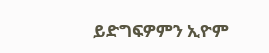ይድግፍዎምን ኢዮም